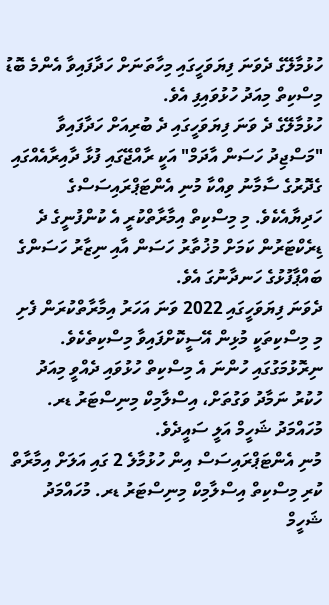ހުޅުމާލޭގެ ދެވަނަ ފިޔަވަހީގައި މިހާތަނަށް ހަދާފައިވާ އެންމެ ބޮޑު މިސްކިތް މިއަދު ހުޅުވައިފި އެވެ.
ހުޅުމާލޭގެ ދެ ވަނަ ފިޔަވަހީގައި ދެ ބުރިއަށް ހަދާފައިވާ "މަސްޖިދު ހަސަން އާދަމް" އަކީ ރާއްޖޭގައި ފުޅާ ދާއިރާއެއްގައި ގެދޮރުގެ ސާމާނު ވިއްކާ މުނި އެންޓަޕްރައިސަސްގެ ހަދިޔާއެކެވެ. މި މިސްކިތް އިމާރާތްކުރީ އެ ކުންފުނީގެ ދެ ޑިރެކްޓަރުން ކަމަށް މުޚުތާރު ހަސަން އާއި ނިޒާރު ހަސަންގެ ބައްޕާފުޅުގެ ހަނދާނުގަ އެވެ.
ދެވަނަ ފިޔަވަހީގައި 2022 ވަނަ އަހަރު އިމާރާތްކުރަން ފެށި މި މިސްކިތަކީ މުޅިން އޭސީކޮށްފައިވާ މިސްކިތެކެވެ.
ނިރޮޅުމަގުގައި ހުންނަ އެ މިސްކިތް ހުޅުވައި ދެއްވީ މިއަދު ހުކުރު ނަމާދު ވަގުތަށް، އިސްލާމިކް މިނިސްޓަރު ޑރ. މުހައްމަދު ޝަހީމް އަލީ ސައީދެވެ.
މުނި އެންޓަޕްރައިސަސް އިން ހުޅުމާލެ 2 ގައި އަލަށް އިމާރާތް ކުރި މިސްކިތް އިސްލާމިކް މިނިސްޓަރު ޑރ. މުހައްމަދު ޝަހީމް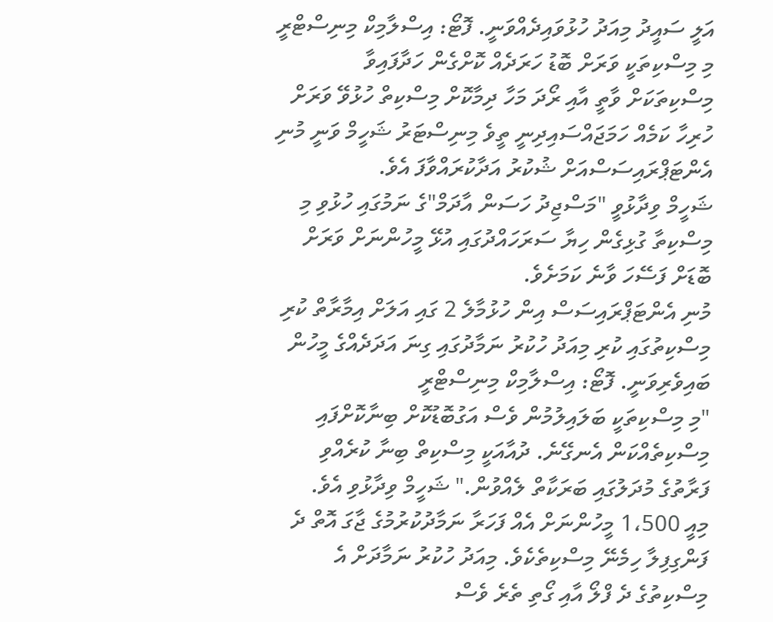އަލީ ސައީދު މިއަދު ހުޅުވައިދެއްވަނީ. ފޮޓޯ: އިސްލާމިކް މިނިސްޓްރީ
މި މިސްކިތަކީ ވަރަށް ބޮޑު ހަރަދެއް ކޮށްގެން ހަދާފައިވާ މިސްކިތަކަށް ވާތީ އާއި ރޯދަ މަހާ ދިމާކޮށް މިސްކިތް ހުޅުވޭ ވަރަށް ހުރިހާ ކަމެއް ހަމަޖައްސައިދިނީ ތީވެ މިނިސްޓަރު ޝަހީމް ވަނީ މުނި އެންޓަޕްރައިސަސްއަށް ޝުކުރު އަދާކުރައްވާފަ އެވެ.
ޝަހީމް ވިދާޅުވީ "މަސްޖިދު ހަސަން އާދަމް"ގެ ނަމުގައި ހުޅުވި މި މިސްކިތާ ގުޅިގެން ހިޔާ ސަރަހައްދުގައި އުޅޭ މީހުންނަށް ވަރަށް ބޮޑަށް ފަސޭހަ ވާނެ ކަމަށެވެ.
މުނި އެންޓަޕްރައިސަސް އިން ހުޅުމާލެ 2 ގައި އަލަށް އިމާރާތް ކުރި މިސްކިތުގައި ކުރި މިއަދު ހުކުރު ނަމާދުގައި ގިނަ އަދަދެއްގެ މީހުން ބައިވެރިވަނީ. ފޮޓޯ: އިސްލާމިކް މިނިސްޓްރީ
"މި މިސްކިތަކީ ބަލައިލުމުން ވެސް އަގުބޮޑުކޮށް ބިނާކޮށްފައި މިސްކިތެއްކަން އެނގޭނެ. ދުއާއަކީ މިސްކިތް ބިނާ ކުރެއްވި ފަރާތުގެ މުދަލުގައި ބަރަކާތް ލެއްވުން." ޝަހީމް ވިދާޅުވި އެވެ.
މިއީ 1،500 މީހުންނަށް އެއް ފަހަރާ ނަމާދުކުރުމުގެ ޖާގަ އޮތް ދެ ފަންގިފިލާ ހިމެނޭ މިސްކިތެކެވެ. މިއަދު ހުކުރު ނަމާދަށް އެ މިސްކިތުގެ ދެ ފްލޯ އާއި ގޯތި ތެރެ ވެސް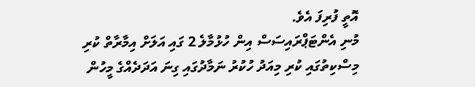އޮތީ ފުރިފަ އެވެ.
މުނި އެންޓަޕްރައިސަސް އިން ހުޅުމާލެ 2 ގައި އަލަށް އިމާރާތް ކުރި މިސްކިތުގައި ކުރި މިއަދު ހުކުރު ނަމާދުގައި ގިނަ އަދަދެއްގެ މީހުން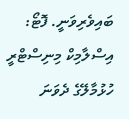ބައިވެރިވަނީ. ފޮޓޯ: އިސްލާމިކް މިނިސްޓްރީ
ހުޅުމާލޭގެ ދެވަނަ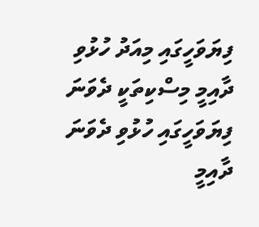ފިޔަވަހީގައި މިއަދު ހުޅުވި ދާއިމީ މިސްކިތަކީ ދެވަނަ ފިޔަވަހީގައި ހުޅުވި ދެވަނަ ދާއިމީ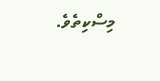މިސްކިތެވެ.